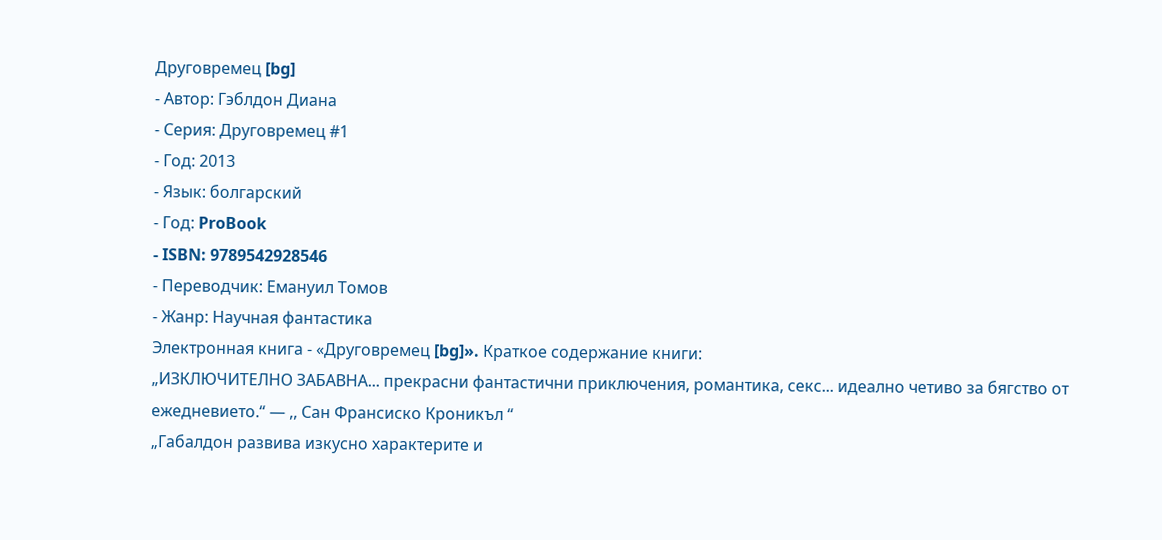Друговремец [bg]
- Автор: Гэблдон Диана
- Серия: Друговремец #1
- Год: 2013
- Язык: болгарский
- Год: ProBook
- ISBN: 9789542928546
- Переводчик: Емануил Томов
- Жанр: Научная фантастика
Электронная книга - «Друговремец [bg]». Краткое содержание книги:
„ИЗКЛЮЧИТЕЛНО ЗАБАВНА... прекрасни фантастични приключения, романтика, секс... идеално четиво за бягство от ежедневието.“ — ,, Сан Франсиско Кроникъл “
„Габалдон развива изкусно характерите и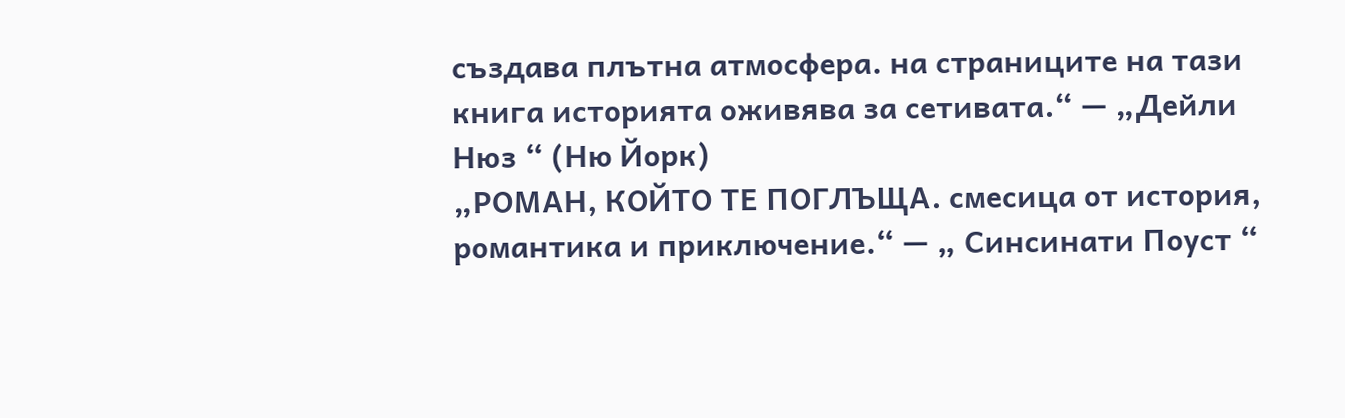създава плътна атмосфера. на страниците на тази книга историята оживява за сетивата.“ — „Дейли Нюз “ (Ню Йорк)
„РОМАН, КОЙТО ТЕ ПОГЛЪЩА. смесица от история, романтика и приключение.“ — „ Синсинати Поуст “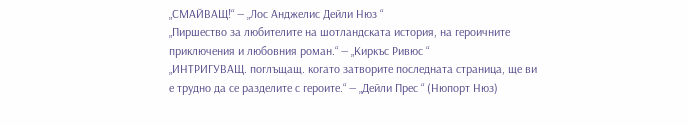„СМАЙВАЩ!“ — „Лос Анджелис Дейли Нюз “
„Пиршество за любителите на шотландската история, на героичните приключения и любовния роман.“ — „Киркъс Ривюс “
„ИНТРИГУВАЩ. поглъщащ. когато затворите последната страница, ще ви е трудно да се разделите с героите.“ — „Дейли Прес “ (Нюпорт Нюз)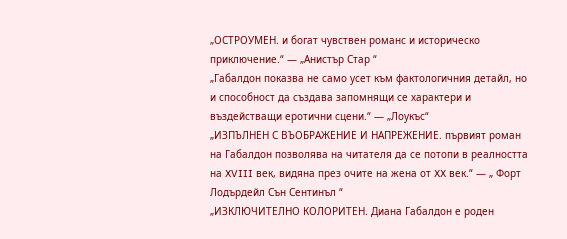„ОСТРОУМЕН. и богат чувствен романс и историческо приключение.“ — „Анистър Стар “
„Габалдон показва не само усет към фактологичния детайл, но и способност да създава запомнящи се характери и въздействащи еротични сцени.“ — „Лоукъс“
„ИЗПЪЛНЕН С ВЪОБРАЖЕНИЕ И НАПРЕЖЕНИЕ. първият роман на Габалдон позволява на читателя да се потопи в реалността на XVIII век, видяна през очите на жена от XX век.“ — „ Форт Лодърдейл Сън Сентинъл “
„ИЗКЛЮЧИТЕЛНО КОЛОРИТЕН. Диана Габалдон е роден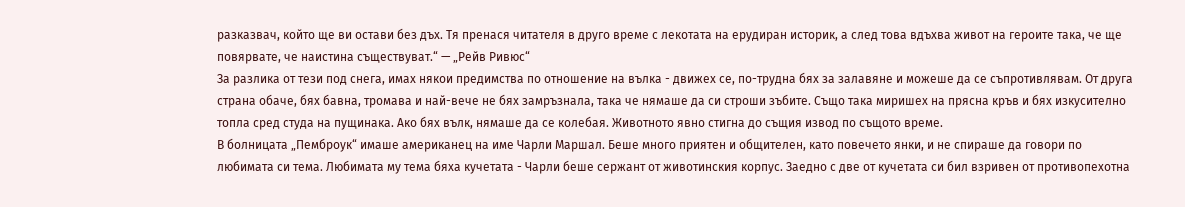разказвач, който ще ви остави без дъх. Тя пренася читателя в друго време с лекотата на ерудиран историк, а след това вдъхва живот на героите така, че ще повярвате, че наистина съществуват.“ — „Рейв Ривюс“
За разлика от тези под снега, имах някои предимства по отношение на вълка - движех се, по-трудна бях за залавяне и можеше да се съпротивлявам. От друга страна обаче, бях бавна, тромава и най-вече не бях замръзнала, така че нямаше да си строши зъбите. Също така миришех на прясна кръв и бях изкусително топла сред студа на пущинака. Ако бях вълк, нямаше да се колебая. Животното явно стигна до същия извод по същото време.
В болницата „Пемброук“ имаше американец на име Чарли Маршал. Беше много приятен и общителен, като повечето янки, и не спираше да говори по любимата си тема. Любимата му тема бяха кучетата - Чарли беше сержант от животинския корпус. Заедно с две от кучетата си бил взривен от противопехотна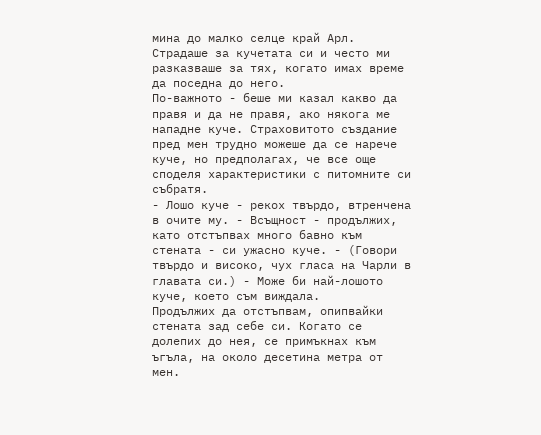мина до малко селце край Арл. Страдаше за кучетата си и често ми разказваше за тях, когато имах време да поседна до него.
По-важното - беше ми казал какво да правя и да не правя, ако някога ме нападне куче. Страховитото създание пред мен трудно можеше да се нарече куче, но предполагах, че все още споделя характеристики с питомните си събратя.
- Лошо куче - рекох твърдо, втренчена в очите му. - Всъщност - продължих, като отстъпвах много бавно към стената - си ужасно куче. - (Говори твърдо и високо, чух гласа на Чарли в главата си.) - Може би най-лошото куче, което съм виждала.
Продължих да отстъпвам, опипвайки стената зад себе си. Когато се долепих до нея, се примъкнах към ъгъла, на около десетина метра от мен.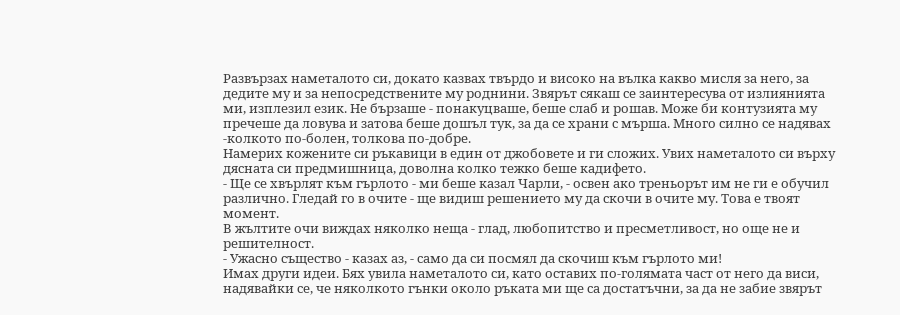Развързах наметалото си, докато казвах твърдо и високо на вълка какво мисля за него, за дедите му и за непосредствените му роднини. Звярът сякаш се заинтересува от излиянията ми, изплезил език. Не бързаше - понакуцваше, беше слаб и рошав. Може би контузията му пречеше да ловува и затова беше дошъл тук, за да се храни с мърша. Много силно се надявах -колкото по-болен, толкова по-добре.
Намерих кожените си ръкавици в един от джобовете и ги сложих. Увих наметалото си върху дясната си предмишница, доволна колко тежко беше кадифето.
- Ще се хвърлят към гърлото - ми беше казал Чарли, - освен ако треньорът им не ги е обучил различно. Гледай го в очите - ще видиш решението му да скочи в очите му. Това е твоят момент.
В жълтите очи виждах няколко неща - глад, любопитство и пресметливост, но още не и решителност.
- Ужасно същество - казах аз, - само да си посмял да скочиш към гърлото ми!
Имах други идеи. Бях увила наметалото си, като оставих по-голямата част от него да виси, надявайки се, че няколкото гънки около ръката ми ще са достатъчни, за да не забие звярът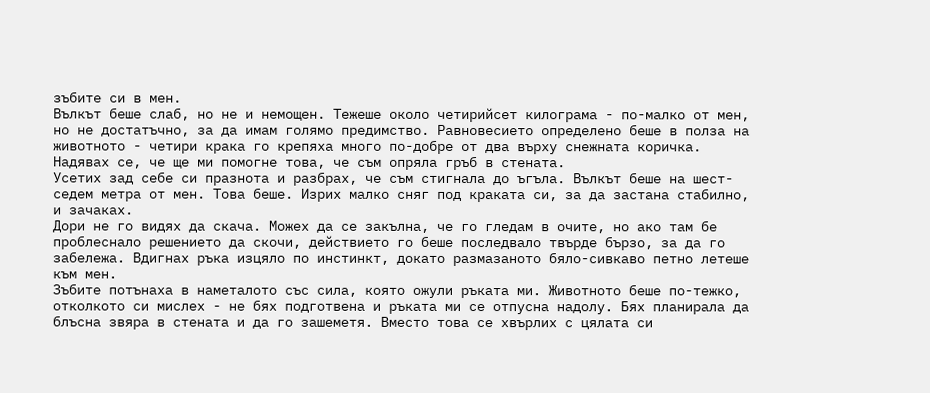зъбите си в мен.
Вълкът беше слаб, но не и немощен. Тежеше около четирийсет килограма - по-малко от мен, но не достатъчно, за да имам голямо предимство. Равновесието определено беше в полза на животното - четири крака го крепяха много по-добре от два върху снежната коричка. Надявах се, че ще ми помогне това, че съм опряла гръб в стената.
Усетих зад себе си празнота и разбрах, че съм стигнала до ъгъла. Вълкът беше на шест-седем метра от мен. Това беше. Изрих малко сняг под краката си, за да застана стабилно, и зачаках.
Дори не го видях да скача. Можех да се закълна, че го гледам в очите, но ако там бе проблеснало решението да скочи, действието го беше последвало твърде бързо, за да го забележа. Вдигнах ръка изцяло по инстинкт, докато размазаното бяло-сивкаво петно летеше към мен.
Зъбите потънаха в наметалото със сила, която ожули ръката ми. Животното беше по-тежко, отколкото си мислех - не бях подготвена и ръката ми се отпусна надолу. Бях планирала да блъсна звяра в стената и да го зашеметя. Вместо това се хвърлих с цялата си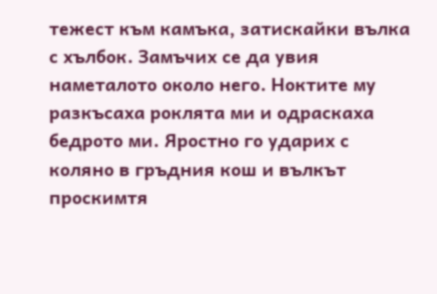тежест към камъка, затискайки вълка с хълбок. Замъчих се да увия наметалото около него. Ноктите му разкъсаха роклята ми и одраскаха бедрото ми. Яростно го ударих с коляно в гръдния кош и вълкът проскимтя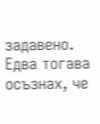задавено. Едва тогава осъзнах, че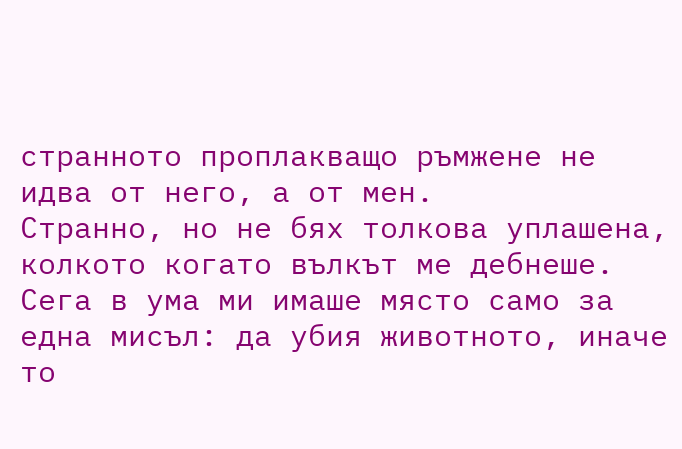странното проплакващо ръмжене не идва от него, а от мен.
Странно, но не бях толкова уплашена, колкото когато вълкът ме дебнеше. Сега в ума ми имаше място само за една мисъл: да убия животното, иначе то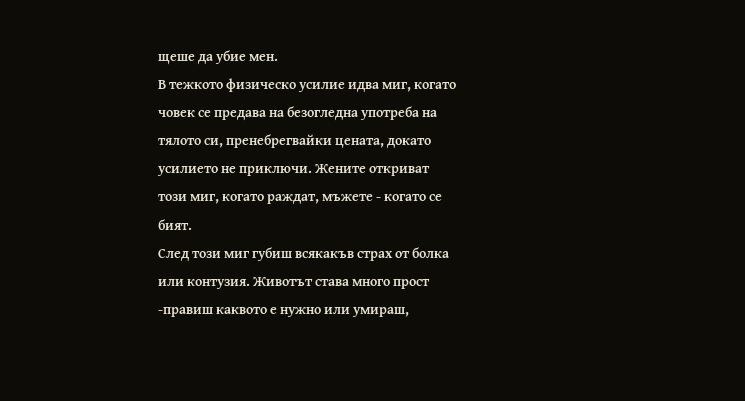щеше да убие мен.
В тежкото физическо усилие идва миг, когато човек се предава на безогледна употреба на тялото си, пренебрегвайки цената, докато усилието не приключи. Жените откриват този миг, когато раждат, мъжете - когато се бият.
След този миг губиш всякакъв страх от болка или контузия. Животът става много прост -правиш каквото е нужно или умираш,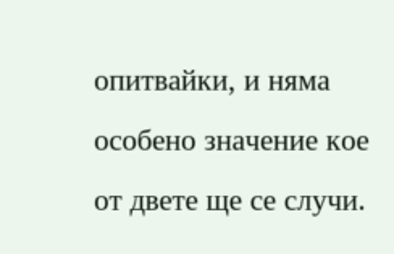опитвайки, и няма особено значение кое от двете ще се случи.